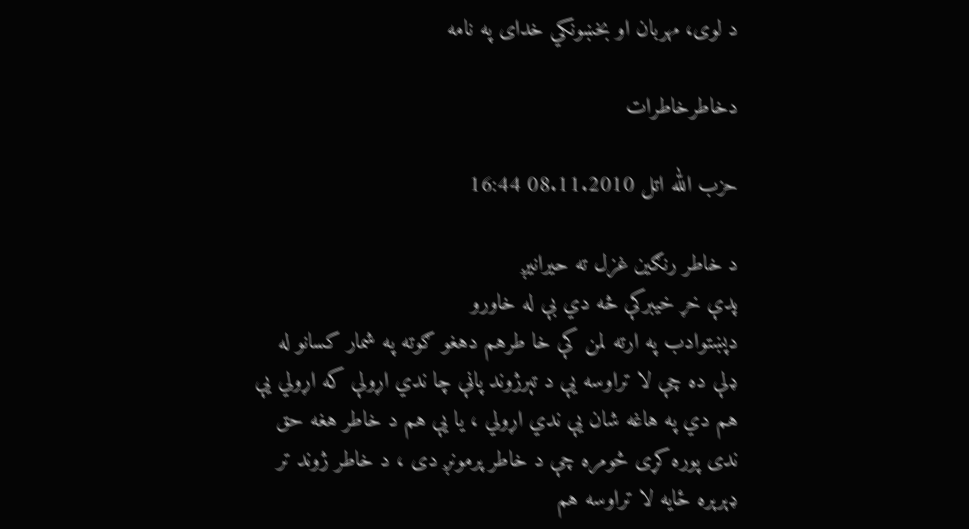د لوی، مهربان او بخښونکي خدای په نامه

دخاطرخاطرات

حزب الله اتل 08.11.2010 16:44

د خاطر رنګین غزل ته حیرانیږ
پدې خړ خیبرکې څه دي بې له خاورو
دپښتوادب په ارته لمن کې خا طرهم دهغو ګوته په شمار کسانو له ډلې ده چې لا تراوسه یې د تېرژوند پاڼې چا ندي اړولې که اړولي یې هم دي په هاغه شان یې ندي اړولي ، یا یې هم د خاطر هغه حق ندی پوره کړی څومره چې د خاطر پرمونږ دی ، د خاطر ژوند تر ډېرېره ځایه لا تراوسه هم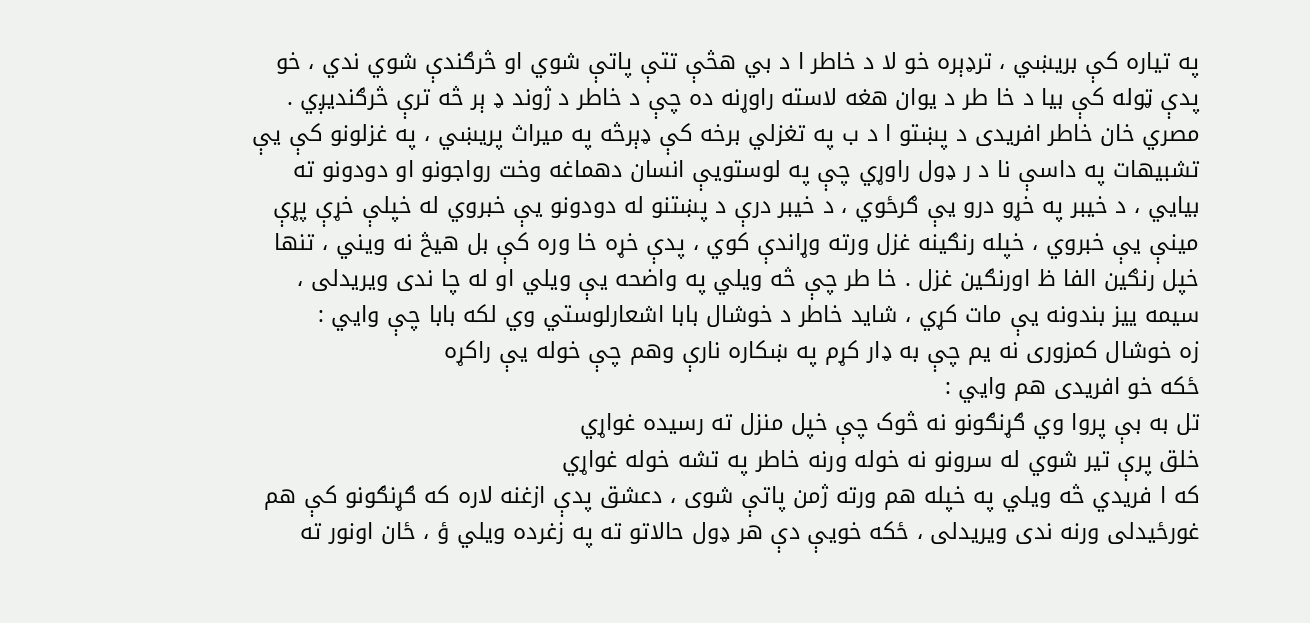په تیاره کې بریښي ، ترډېره خو لا د خاطر ا د بي هڅې تتې پاتې شوي او څرګندې شوي ندي ، خو پدې ټوله کې بیا د خا طر د یوان هغه لاسته راوړنه ده چې د خاطر د ژوند ډ ېر څه ترې څرګندیږي . مصري خان خاطر افریدی د پښتو ا د ب په تغزلي برخه کې ډېرڅه په میراث پریښي ، په غزلونو کې یې تشبیهات په داسې نا د ر ډول راوړي چې په لوستویې انسان دهماغه وخت رواجونو او دودونو ته بیایي ، د خیبر په خړو درو یې ګرځوي ، د خیبر درې د پښتنو له دودونو یې خبروي له خپلې خړې پړې مینې یې خبروي ، خپله رنګینه غزل ورته وړاندې کوي ، پدې خړه خا وره کې بل هیڅ نه ویني ، تنها خپل رنګین الفا ظ اورنګین غزل . خا طر چې څه ویلي په واضحه یې ویلي او له چا ندی ویریدلی ، سیمه ییز بندونه یې مات کړي ، شاید خاطر د خوشال بابا اشعارلوستي وي لکه بابا چې وایي :
زه خوشال کمزوری نه یم چې به ډار کړم په ښکاره نارې وهم چې خوله یې راکړه
ځکه خو افریدی هم وایي :
تل به بې پروا وي ګړنګونو نه څوک چې خپل منزل ته رسیده غواړي
خلق پرې تیر شوي له سرونو نه خوله ورنه خاطر په تشه خوله غواړي
که ا فریدي څه ویلي په خپله هم ورته ژمن پاتې شوی ، دعشق پدې ازغنه لاره که ګړنګونو کې هم غورځیدلی ورنه ندی ویریدلی ، ځکه خویې دې هر ډول حالاتو ته په زغرده ویلي ؤ ، ځان اونور ته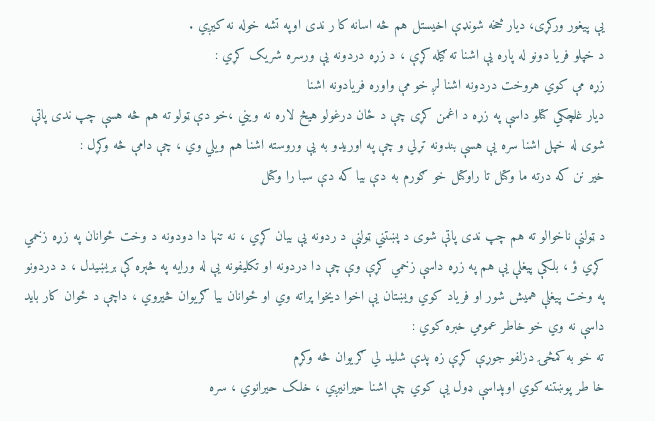یې پیغور ورکړی، دیار څخه شونډې اخیستل هم څه اسانه کا ر ندی اوپه تشه خوله نه کیږي .
د خپلو فریا دونو له پاره یې اشنا ته ګیله کړې ، د زړه دردونه یې ورسره شریک کړي :
زړه مې کوي هروخت دردونه اشنا لږ خو مې واوره فریادونه اشنا
دیار غلچکي کتلو داسې په زړه د اغمن کړی چې د ځان درغولو هیڅ لاره نه ویني ،خو دې ټولو ته هم څه هسې چپ ندی پاتې شوی له خپل اشنا سره یې هسې بندونه تړلي و چې په اوریدو به یې وروسته اشنا هم ویلي وي ، چې دامې څه وکړل :
خیر نن که درته ما وکتل تا راوکتل خو ګورم به دې بیا که دې سبا را وکتل

د ټولنې ناخوالو ته هم چپ ندی پاتې شوی د پښتني ټولنې د ردونه یې بیان کړي ، نه تنها دا دودونه د وخت ځوانان په زړه زخمي کړي ؤ ، بلکې پیغلې یې هم په زړه داسې زخمي کړې وې چې دا دردونه او تکلیفونه یې له ورایه په څېره کې بریښیدل ، د دردونو په وخت پیغلې همیش شور او فریاد کوي ویښتان یې اخوا دیخوا پراته وي او ځوانان بیا ګریوان څیروي ، داچې د ځوان کار باید داسې نه وي خو خاطر عمومي خبره کوي :
ته خو به کمڅۍ دزلفو جوړې کړې زه پدې شلید لي ګریوان څه وکړم
خا طر پوښتنه کوي اوپداسې ډول یې کوي چې اشنا حیرانیږي ، خلک حیرانوي ، سره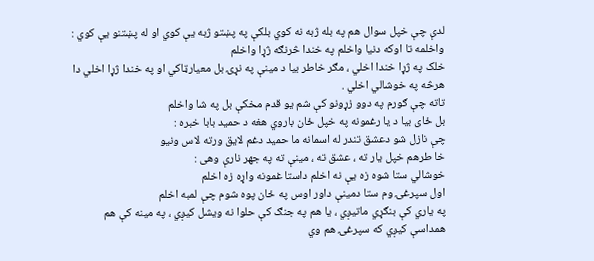لدې چې خپل سوال هم په بله ژبه نه کوي بلکې په پښتو ژبه یې کوي او له پښتنو یې کوي :
واخلمه تا اوکه دنیا واخلم په خندا څرنګه ژړا واخلم
خلک په ژړا خندا اخلي ، مګر خاطر بیا د مینې په نړۍ بل معیارټاکي او په خندا ژړا اخلي دا هرڅه په خوشالي اخلي .
تاته چې ګورم په دوو زړونو کې شم یو قدم مخکې بل په شا واخلم
بل ځای بیا د یا رغمونه په خپل ځان باروي هغه د حمید بابا خبره :
چې نازل شو دعشق تندر له اسمانه ما حمید دغم لایق ورته لاس ونیو
خا طرهم خپل یار ته ، عشق ته ، مینې ته په جهر نارې وهی :
خوشالي ستا شوه زه یې نه اخلم داستا غمونه واړه زه اخلم
اول سپرغۍ وم ستا دمینې داور اوس په ځان پوه شوم چې لمبه اخلم
په یاري کې بنګړي ماتیږي ، یا هم په جنګ کې حلوا نه ویشل کیږي ، په مینه کې هم همداسې کیږي که سپرغۍ هم وي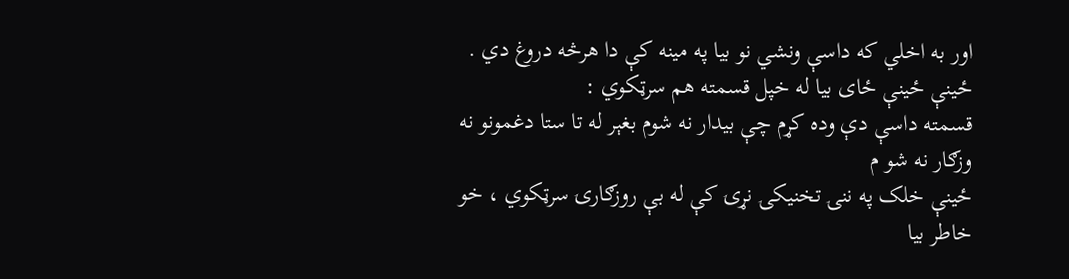اور به اخلي که داسې ونشي نو بیا په مینه کې دا هرڅه دروغ دي .
ځینې ځینې ځای بیا له خپل قسمته هم سرټکوي :
قسمته داسې دې وده کړم چې بیدار نه شوم بغېر له تا ستا دغمونو نه وزګار نه شو م
ځینې خلک په ننۍ تخنیکۍ نړۍ کې له بې روزګارۍ سرټکوي ، خو خاطر بیا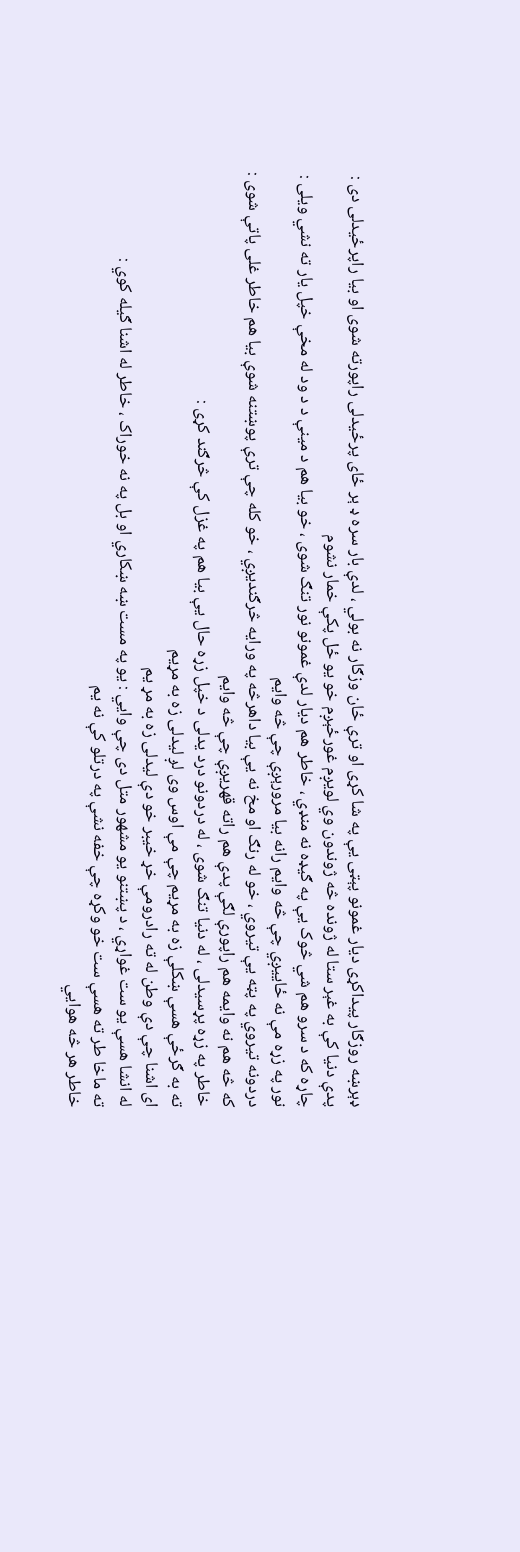ډېرښه روزګار پیداکړی دیار غمونو پېټی یې په شا کړی او ترې ځان وزګار نه بولي ، لدې بار سره ډ ېر ځای پرځیدلی راپورته شوی او بیا راپرځیدلی دی :
پدې دنیا کې به غېر ستا له ژونده څه ژوندون وي لویږم غورځېږم خو یو ځل پکې خمار نشوم
چاړه که د سرو هم شي څوک یې په ګیډه نه منډي ، خاطر هم دیار لدې غمونو نور تنګ شوی ، خو بیا هم د مینې د د ود له مخې خپل یار ته نشي ویلی :
نور په زړه مې نه ځاییږي چې څه وایم رانه بیا مرورېږې چې څه وایم
دردونه تیروي په پټه یې تیروي ، خو له رنګ او مخ نه یې بیا داهرڅه په ورایه څرګندیږي ، خو کله چې ترې پوښتنه شوې بیا هم خاطر غلی پاتې شوی :
که څه هم نه وایمه هم راپورې لګې پدې هم راته قهریږې چې څه وایم
خاطر په زړه پړسیدلی ، له دنیا تنګ شوی ، له دردونو درد یدلی د خپل زړه حال یې بیا هم په غزل کې څرګند کړی :
ته به ګرځې هسې ښکلې زه به مړیم چې مې اوس وی لږ لیدلی زه به مړیم
ای اشنا چې دې وطن له ته رادرومې خړ خیبر خو دې لیدلی زه به مړ یم
له انشا هسې یو ست غواړي ، د پښتنو یو مشهور متل دی چې وایي : یو په مست ښه ښکاري او بل په نه خوراک ، خاطر له اشنا ګیله کوي :
ته ماخا طر ته هسې ست خو وکړه چې خفه نشې په درتلو کې نه یم
خاطر هر څه هوایي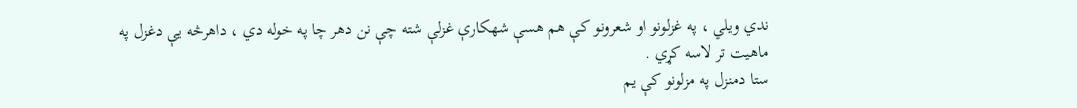ندي ويلي ، په غزلونو او شعرونو کې هم هسې شهکارې غزلې شته چې نن دهر چا په خوله دي ، داهرڅه یې دغزل په ماهیت تر لاسه کړي .
ستا دمنزل په مزلونو کې یم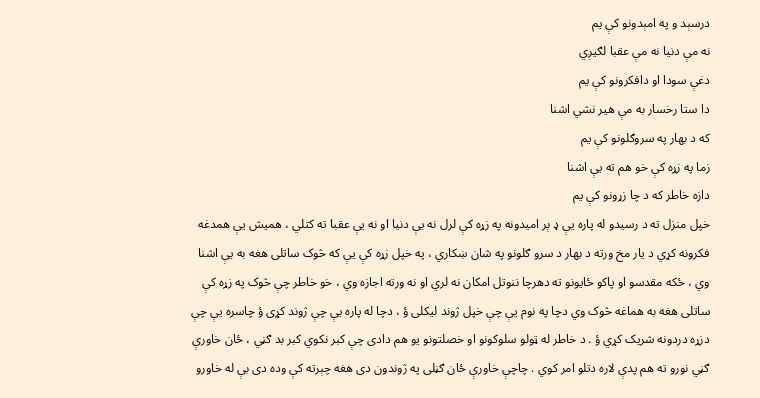درسېد و په امېدونو کې یم
نه مې دنیا نه مې عقبا لګیږي
دغې سودا او دافکرونو کې یم
دا ستا رخسار به مې هیر نشي اشنا
که د بهار په سروګلونو کې یم
زما په زړه کې خو هم ته یې اشنا
دازه خاطر که د چا زړونو کې یم
خپل منزل ته د رسیدو له پاره یې ډ ېر امیدونه په زړه کې لرل نه یې دنیا او نه یې عقبا ته کتلي ، همیش یې همدغه فکرونه کړي د یار مخ ورته د بهار د سرو ګلونو په شان ښکاري ، په خپل زړه کې یې که څوک ساتلی هغه به یې اشنا وي ، ځکه مقدسو او پاکو ځایونو ته دهرچا ننوتل امکان نه لري او نه ورته اجازه وي ، خو خاطر چې څوک په زړه کې ساتلی هغه به هماغه څوک وي دچا په نوم یې چې خپل ژوند لیکلی ؤ ، دچا له پاره یې چې ژوند کړی ؤ چاسره یې چې دزړه دردونه شریک کړي ؤ . د خاطر له ټولو سلوکونو او خصلتونو یو هم دادی چې کبر نکوي کبر بد ګڼي ، ځان خاورې ګڼي نورو ته هم پدې لاره دتلو امر کوي . چاچې خاورې ځان ګڼلی په ژوندون دی هغه چېرته کې وده دی بې له خاورو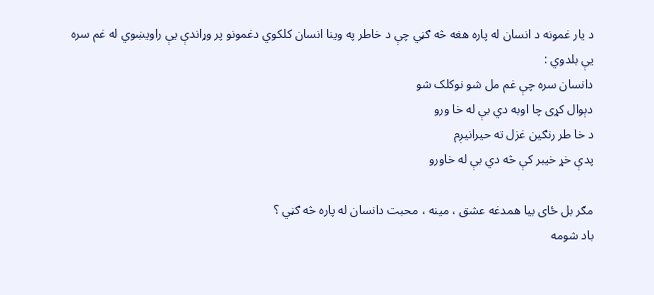د یار غمونه د انسان له پاره هغه څه ګڼي چې د خاطر په وینا انسان کلکوي دغمونو پر وړاندې یې راویښوي له غم سره یې بلدوي :
دانسان سره چې غم مل شو نوکلک شو
دېوال کړی چا اوبه دي بې له خا ورو
د خا طر رنګین غزل ته حیرانیږم
پدې خړ خیبر کې څه دي بې له خاورو

مګر بل ځای بیا همدغه عشق ، مینه ، محبت دانسان له پاره څه ګڼي ؟
باد شومه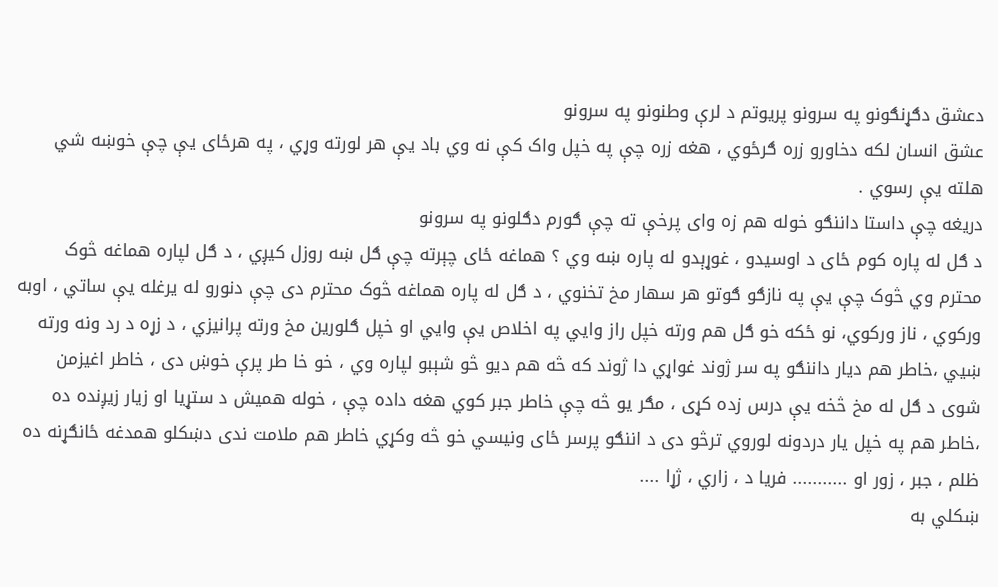دعشق دګړنګونو په سرونو پریوتم د لرې وطنونو په سرونو
عشق انسان لکه دخاورو زره ګرځوي ، هغه زره چې په خپل واک کې نه وي باد یې هر لورته وړي ، په هرځای یې چې خوښه شي هلته یې رسوي .
دریغه چې داستا داننګو خوله هم زه وای پرخې ته چې ګورم دګلونو په سرونو
د ګل له پاره کوم ځای د اوسیدو ، غوړېدو له پاره ښه وي ؟ هماغه ځای چېرته چې ګل ښه روزل کیږي ، د ګل لپاره هماغه څوک محترم وي څوک چې یې په نازګو ګوتو هر سهار مخ تخنوي ، د ګل له پاره هماغه څوک محترم دی چې دنورو له یرغله یې ساتي ، اوبه ورکوي ، ناز ورکوي، نو ځکه خو ګل هم ورته خپل راز وایي په اخلاص یې وایي او خپل ګلورین مخ ورته پرانیزي ، د زړه د رد ونه ورته ښيي ،خاطر هم دیار داننګو په سر ژوند غواړي دا ژوند که څه هم دیو څو شېبو لپاره وي ، خو خا طر پرې خوښ دی ، خاطر اغیزمن شوی د ګل له مخ څخه یې درس زده کړی ، مګر یو څه چې خاطر جبر کوي هغه داده چې ، خوله همیش د ستړیا او زیار زیږنده ده ،خاطر هم په خپل یار دردونه لوروي ترڅو دی د اننګو پرسر ځای ونیسي خو څه وکړي خاطر هم ملامت ندی دښکلو همدغه ځانګړنه ده ظلم ، جبر ، زور او ........... فریا د ، زاري ، ژړا ....
ښکلي به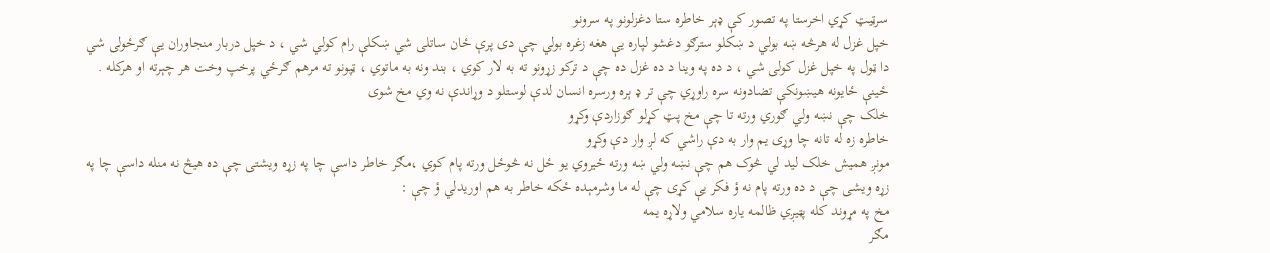سرټیټ کړي اخرستا په تصور کې ډېر خاطره ستا دغزلونو په سرونو
خپل غزل له هرڅه ښه بولي د ښکلو سترګو دغشو لپاره یې هغه زغره بولي چې دی پرې ځان ساتلی شي ښکلې رام کولي شي ، د خپل دربار منجاوران یې ګرځولی شي دا ټول په خپل غزل کولی شي ، د ده په وینا د ده غزل ده چې د ترکو زړونو ته به لار کوي ، بند ونه به ماتوي ، ټپونو ته مرهم ګرځي پرخپ وخت هر چېرته او هرکله . ځینې ځایونه هیښونکې تضادونه سره راوړي چې تر ډ ېره ورسره انسان لدې لوستلو د وړاندې نه وي مخ شوی
خلک چې نښه ولي ګوري ورته تا چې مخ پټ کړلو ګوزاردې وکړو
خاطره زه له تانه چا وړی یم وار به دې راشي که لږ وار دې وکړو
مونږ همیش خلک لید لي څوک هم چې نښه ولي ښه ورته ځیروي یو ځل نه څوځل ورته پام کوي ،مګر خاطر داسې چا په زړه ویشتی چې ده هیڅ نه منله داسې چا په زړه ویشی چې د ده ورته پام نه ؤ فکر یې کړی چې له ما وشرمېده ځکه خاطر به هم اوریدلي ؤ چې :
مخ په مړوند کله پټیږي ظالمه یاره سلامي ولاړه یمه
مګر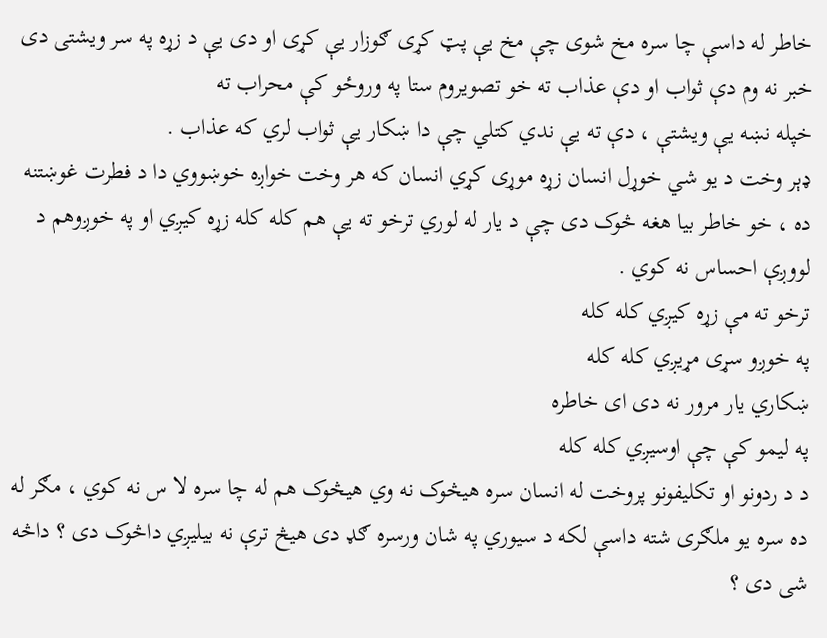خاطر له داسې چا سره مخ شوی چې مخ یې پټ کړی ګوزار یې کړی او دی یې د زړه په سر ویشتی دی
خبر نه وم دې ثواب او دې عذاب ته خو تصویروم ستا په وروځو کې محراب ته
خپله نښه یې ویشتې ، دې ته یې ندي کتلي چې دا ښکار یې ثواب لري که عذاب .
ډېر وخت د یو شي خوړل انسان زړه موړی کړي انسان که هر وخت خواږه خوښووي دا د فطرت غوښتنه ده ، خو خاطر بیا هغه څوک دی چې د یار له لوري ترخو ته یې هم کله کله زړه کیږي او په خوږوهم د لووږې احساس نه کوي .
ترخو ته مې زړه کیږي کله کله
په خوږو سړی مړیږي کله کله
ښکاري یار مرور نه دی ای خاطره
په لیمو کې چې اوسیږي کله کله
د د ردونو او تکلیفونو پروخت له انسان سره هیڅوک نه وي هیڅوک هم له چا سره لا س نه کوي ، مګر له ده سره یو ملګری شته داسې لکه د سیوري په شان ورسره ګډ دی هیڅ ترې نه بیلیږي داڅوک دی ؟ داڅه شی دی ؟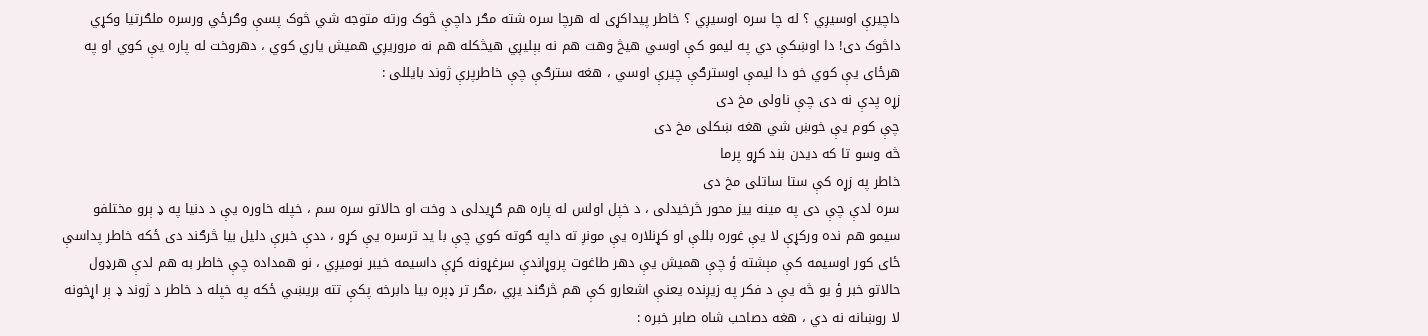داچیرې اوسیږي ؟ له چا سره اوسیږي ؟ خاطر پیداکړی له هرچا سره شته مګر داچې څوک ورته متوجه شي څوک پسې وګرځي ورسره ملګرتیا وکړي داڅوک دی! دا اوښکې دي په لیمو کې اوسي هیڅ وهت هم نه بېلیږي هیڅکله هم نه مروریږي همیش یاري کوي ، دهروخت له پاره یې کوي او په هرځای یې کوي خو دا لیمې اوسترګې چیرې اوسي ، هغه سترګې چې خاطرپرې ژوند بایللی :
زړه پدې نه دی چې ناولی مخ دی
چې کوم یې خوښ شي هغه ښکلی مخ دی
څه وسو تا که دیدن بند کړو پرما
خاطر په زړه کې ستا ساتلی مخ دی
سره لدې چې دی په مینه ییز محور څرخیدلی ، د خپل اولس له پاره هم ګړیدلی د وخت او حالاتو سره سم ، خپله خاوره یې د دنیا په ډ ېرو مختلفو سیمو هم نده ورکړې لا یې غوره بللې او کړنلاره یې مونږ ته داپه ګوته کوي چې با ید ترسره یې کړو ، ددې خبرې دلیل بیا څرګند دی ځکه خاطر پداسې ځای کور اوسیمه کې مېشته ؤ چې همیش یې دهر طاغوت پروړاندې سرغړونه کړې داسیمه خیبر نومیږي ، نو همداده چې خاطر به هم لدې هرډول حالاتو خبر ؤ یو څه یې د فکر په زیږنده یعنې اشعارو کې هم څرګند یږي ،مګر تر ډېره بیا دابرخه پکې تته بریښي ځکه په خپله د خاطر د ژوند ډ ېر اړخونه لا روښانه نه دي ، هغه دصاحب شاه صابر خبره :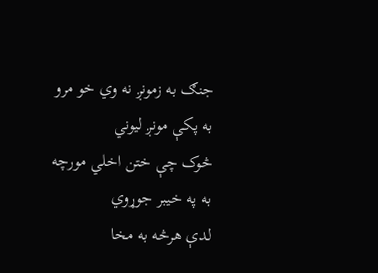جنګ به زمونږ نه وي خو مرو به پکې مونږ لیوني
څوک چې ختن اخلي مورچه به په خیبر جوړوي
لدې هرڅه به مخا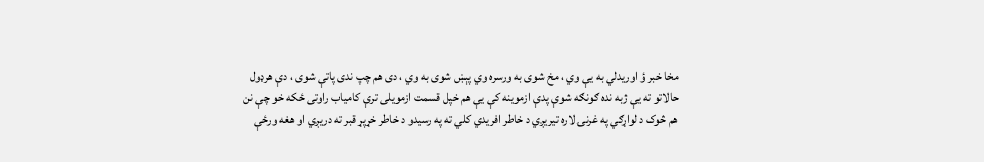مخا خبر ؤ اوریدلي به یې وي ، مخ شوی به ورسره وي پېښ شوی به وي ، دی هم چپ ندی پاتې شوی ، دې هرډول حالاتو ته یې ژبه نده ګونګه شوې پدې ازموینه کې یې هم خپل قسمت ازمویلی ترې کامیاب راوتی ځکه خو چې نن هم څوک د لواړګي په غرنۍ لاره تیریږي د خاطر افریدي کلي ته په رسیدو د خاطر خړپړ قبر ته دریږي او هغه ورځې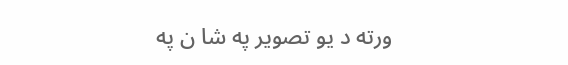ورته د یو تصویر په شا ن په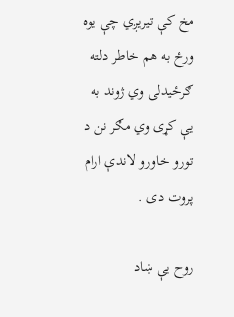مخ کې تیریږي چې یوه ورځ به هم خاطر دلته ګرځیدلی وي ژوند به یې کړی وي مګر نن د تورو خاورو لاندې ارام پروت دی .

روح یې ښاد